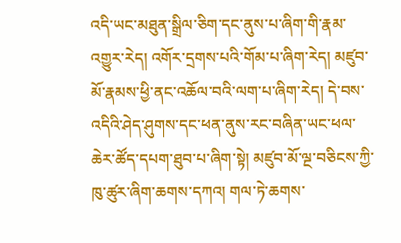འདི་ཡང་མཐུན་སྒྲིལ་ཅིག་དང་ནུས་པ་ཞིག་གི་རྣམ་འགྱུར་རེད། འགོར་དྲགས་པའི་གོམ་པ་ཞིག་རེད། མཛུབ་མོ་རྣམས་ཕྱི་ནང་འཆོལ་བའི་ལག་པ་ཞིག་རེད། དེ་བས་འདིའི་ཤེད་ཤུགས་དང་ཕན་ནུས་རང་བཞིན་ཡང་ཕལ་ཆེར་ཚོད་དཔག་ཐུབ་པ་ཞིག་སྟེ། མཛུབ་མོ་ལྔ་བཅིངས་ཀྱི་ཁུ་ཚུར་ཞིག་ཆགས་དཀའ། གལ་ཏེ་ཆགས་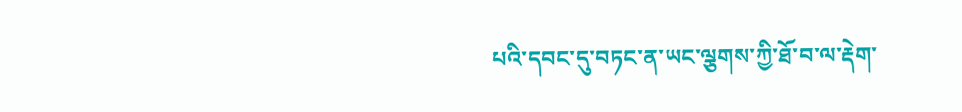པའི་དབང་དུ་བཏང་ན་ཡང་ལྕགས་ཀྱི་ཐོ་བ་ལ་རྡེག་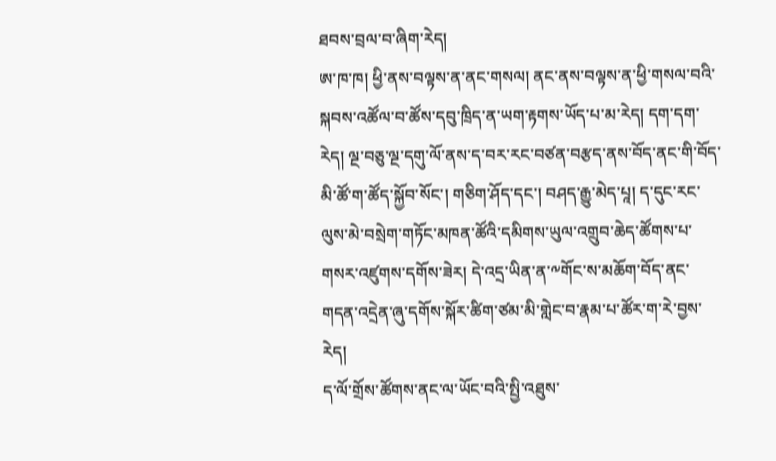ཐབས་བྲལ་བ་ཞིག་རེད།
ཨ་ཁ་ཁ། ཕྱི་ནས་བལྟས་ན་ནང་གསལ། ནང་ནས་བལྟས་ན་ཕྱི་གསལ་བའི་སྐབས་འཚོལ་བ་ཚོས་དབུ་ཁྲིད་ན་ཡག་རྟགས་ཡོད་པ་མ་རེད། དག་དག་རེད། ལྔ་བཅུ་ལྔ་དགུ་ལོ་ནས་ད་བར་རང་བཙན་བརྩད་ནས་བོད་ནང་གི་བོད་མི་ཚོ་ག་ཚོད་སྐྱོབ་སོང་། གཅིག་ཤོད་དང་། བཤད་རྒྱུ་མེད་པཱ། ད་དུང་རང་ལུས་མེ་བསྲེག་གཏོང་མཁན་ཚོའི་དམིགས་ཡུལ་འགྲུབ་ཆེད་ཚོགས་པ་གསར་འཛུགས་དགོས་ཟེར། དེ་འདྲ་ཡིན་ན་༸གོང་ས་མཆོག་བོད་ནང་གདན་འདྲེན་ཞུ་དགོས་སྐོར་ཚིག་ཙམ་མི་གླེང་བ་རྣམ་པ་ཚོར་ག་རེ་བྱས་རེད།
ད་ལོ་གྲོས་ཚོགས་ནང་ལ་ཡོང་བའི་སྤྱི་འཐུས་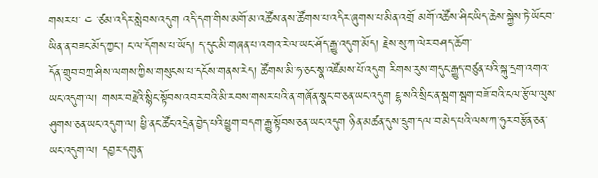གསར་པ་ ༤ ་ཙམ་འདིར་སླེབས་འདུག འདི་དག་གིས་མགོ་མ་འཚོས་ནས་ཚོགས་པ་འདིར་ཞུགས་པ་མིན་འགྲོ མགོ་འཚོས་ཤིང་ཡིད་ཆེས་སྐྱེས་ཏེ་ཡོང་བ་ཡིན་ན་བཟང་མོད་ཀྱང་། ང་ལ་དོགས་པ་ཡོད། ད་དུང་མི་གཞན་པ་འགའ་རེ་ལ་ཡང་ཤོད་རྒྱུ་འདུག་མོད། རྗེས་སུ་ཀ་ལེར་བཤད་ཆོག་
དོན་གྲུབ་བཀྲ་ཤིས་ལགས་ཀྱིས་གསུངས་པ་དངོས་གནས་རེད། ཚོགས་མི་ཧ་ཅང་སྣ་འཛོམས་པོ་འདུག རིགས་རུས་གདུང་རྒྱུད་བཙུན་པའི་སྐུ་དྲག་འགའ་ཡང་འདུག་ལ། གསར་བརྗེའི་སྙིང་སྟོབས་འབར་བའི་མི་རབས་གསར་པའི་ན་གཞོན་སྣང་བ་ཅན་ཡང་འདུག ངྷ་སའི་སྲིང་ན་སྦག་སྦག་བཟོ་བའི་ངལ་རྩོལ་ལུས་ཤུགས་ཅན་ཡང་འདུག་ལ། ཕྱི་ནང་ཚོང་འདྲེན་བྱེད་པའི་ཕྱུག་བདག་རྒྱུ་སྟོབས་ཅན་ཡང་འདུག ཉིན་མཚན་དུས་དྲུག་དལ་བ་མེད་པའི་ལས་ཀ་ཧུར་བརྩོན་ཅན་ཡང་འདུག་ལ། དབྱར་དགུན་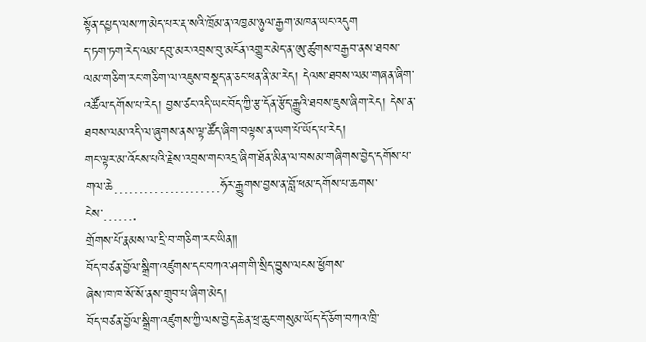སྟོན་དཔྱད་ལས་ཀ་མེད་པར་རྡ་སའི་ཁྲོམ་ན་འཁྱམ་ཉུལ་རྒྱག་མཁན་ཡང་འདུག
ད་ཏག་ཏག་རེད་ལམ་དབུ་མར་འབྲས་བུ་མངོན་འགྱུར་མེད་ན་ཨུ་ཚུགས་བརྒྱབ་ནས་ཐབས་ལམ་གཅིག་རང་གཅིག་ལ་འཇུས་བསྡད་ན་ཅང་ཕན་ནི་མ་རེད། དེལས་ཐབས་ལམ་གཞན་ཞིག་འཚོལ་དགོས་པ་རེད། བྱས་ཙང་འདི་ཡང་བོད་ཀྱི་རྩ་དོན་རྩོད་རྒྱུའི་ཐབས་ཇུས་ཞིག་རེད། དེས་ན་ཐབས་ལམ་འདི་ལ་ཞུགས་ནས་ལྟ་ཚོད་ཞིག་བལྟས་ན་ཡག་པོ་ཡོད་པ་རེད།
གང་ལྟར་མ་འོངས་པའི་རྗེས་འབྲས་གང་འདྲ་ཞིག་ཐོན་མིན་ལ་བསམ་གཞིགས་བྱེད་དགོས་པ་གལ་ཆེ…………………ཧོར་རྒྱུགས་བྱས་ན་བློ་ཕམ་དགོས་པ་ཆགས་ངེས་…….
གྲོགས་པོ་རྣམས་ལ་དྲི་བ་གཅིག་རང་ཡིན༎
བོད་བཙན་བྱོལ་སྒྲིག་འཛུགས་དང་བཀའ་ཤག་གི་སྲིད་བྱུས་ལངས་ཕྱོགས་
ཞེས་ཁ་ཁ་སོ་སོ་ནས་གྲུབ་པ་ཞིག་མེད།
བོད་བཙན་བྱོལ་སྒྲིག་འཛུགས་ཀྱི་ལས་བྱེད་ཆེན་ཕྲ་ཆུང་གསུམ་ཡོད་དོ་ཅོག་བཀའ་ཁྲི་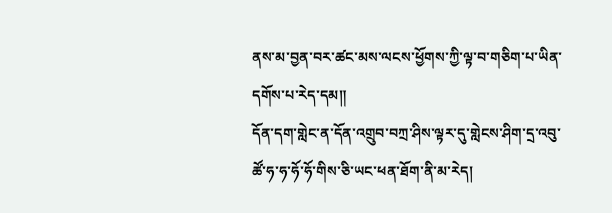ནས་མ་བྱན་བར་ཚང་མས་ལངས་ཕྱོགས་ཀྱི་ལྟ་བ་གཅིག་པ་ཡིན་
དགོས་པ་རེད་དམ༎
དོན་དག་གླེང་ན་དོན་འགྲུབ་བཀྲ་ཤིས་ལྟར་དུ་གླེངས་ཤིག་དྲ་འབུ་ཚོ་ཧ་ཧ་ཧོ་ཧོ་གིས་ཅི་ཡང་ཕན་ཐོག་ནི་མ་རེད།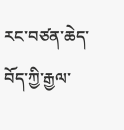རང་བཙན་ཆེད་བོད་ཀྱི་རྒྱལ་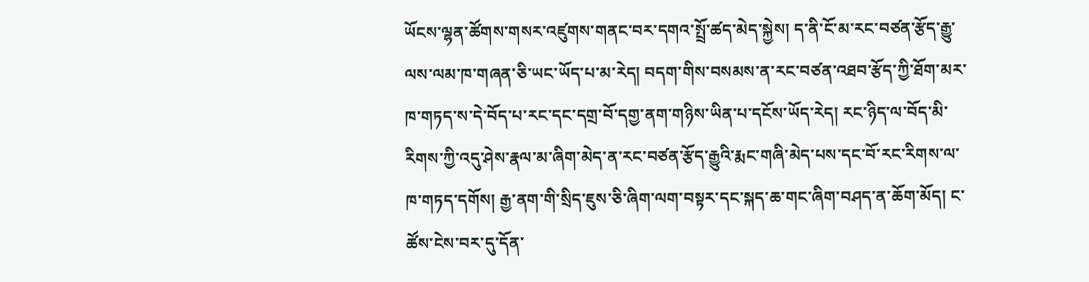ཡོངས་ལྷན་ཚོགས་གསར་འཛུགས་གནང་བར་དགའ་སྤྲོ་ཚད་མེད་སྐྱེས། ད་ནི་ངོ་མ་རང་བཙན་རྩོད་རྒྱུ་ལས་ལམ་ཁ་གཞན་ཅི་ཡང་ཡོད་པ་མ་རེད། བདག་གིས་བསམས་ན་རང་བཙན་འཐབ་རྩོད་ཀྱི་ཐོག་མར་ཁ་གཏད་ས་དེ་བོད་པ་རང་དང་དགྲ་བོ་དགྱ་ནག་གཉིས་ཡིན་པ་དངོས་ཡོད་རེད། རང་ཉིད་ལ་བོད་མི་རིགས་ཀྱི་འདུ་ཤེས་རྣལ་མ་ཞིག་མེད་ན་རང་བཙན་རྩོད་རྒྱུའི་རྨང་གཞི་མེད་པས་དང་བོ་རང་རིགས་ལ་ཁ་གཏད་དགོས། རྒྱ་ནག་གི་སྲིད་ཇུས་ཅི་ཞིག་ལག་བསྟར་དང་སྐད་ཆ་གང་ཞིག་བཤད་ན་ཆོག་མོད། ང་ཚོས་ངེས་བར་དུ་དོན་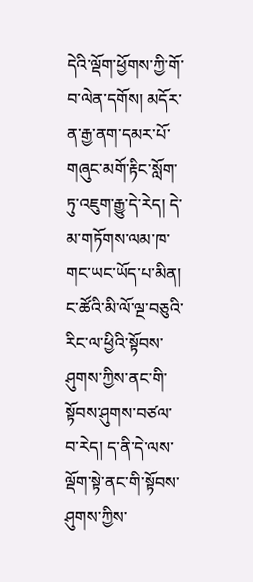དེའི་ལྡོག་ཕྱོགས་ཀྱི་གོ་བ་ལེན་དགོས། མདོར་ན་རྒྱ་ནག་དམར་པོ་གཞུང་མགོ་རྟིང་སློག་ཏུ་འཇུག་རྒྱུ་དེ་རེད། དེ་མ་གཏོགས་ལམ་ཁ་གང་ཡང་ཡོད་པ་མིན། ང་ཚོའི་མི་ལོ་ལྔ་བཅུའི་རིང་ལ་ཕྱིའི་སྟོབས་ཤུགས་ཀྱིས་ནང་གི་སྟོབས་ཤུགས་བཙལ་བ་རེད། ད་ནི་དེ་ལས་ལྡོག་སྟེ་ནང་གི་སྟོབས་ཤུགས་ཀྱིས་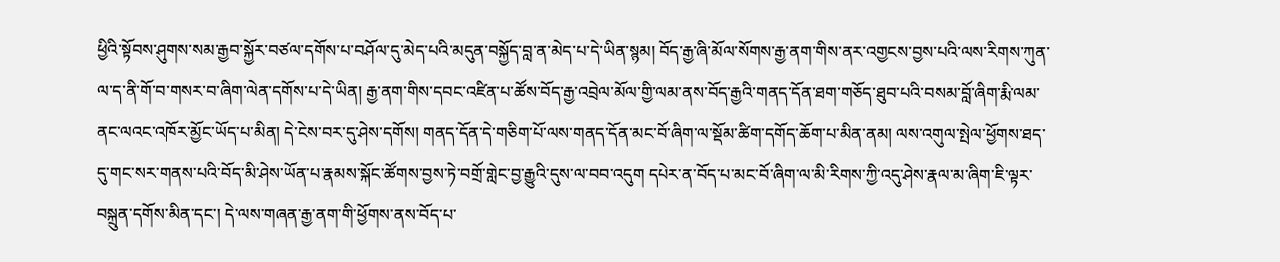ཕྱིའི་སྟོབས་ཤུགས་སམ་རྒྱབ་སྐྱོར་བཙལ་དགོས་པ་བཤོལ་དུ་མེད་པའི་མདུན་བསྐྱོད་བླ་ན་མེད་པ་དེ་ཡིན་སྙམ། བོད་རྒྱ་ཞི་མོལ་སོགས་རྒྱ་ནག་གིས་ནར་འགྱངས་བྱས་པའི་ལས་རིགས་ཀུན་ལ་ད་ནི་གོ་བ་གསར་བ་ཞིག་ལེན་དགོས་པ་དེ་ཡིན། རྒྱ་ནག་གིས་དབང་འཛིན་པ་ཚོས་བོད་རྒྱ་འབྲེལ་མོལ་གྱི་ལམ་ནས་བོད་རྒྱའི་གནད་དོན་ཐག་གཅོད་ཐུབ་པའི་བསམ་བློ་ཞིག་རྨི་ལམ་ནང་ལའང་འཁོར་མྱོང་ཡོད་པ་མིན། དེ་ངེས་བར་དུ་ཤེས་དགོས། གནད་དོན་དེ་གཅིག་པོ་ལས་གནད་དོན་མང་བོ་ཞིག་ལ་སྡོམ་ཚིག་དགོད་ཆོག་པ་མིན་ནམ། ལས་འགུལ་སྤེལ་ཕྱོགས་ཐད་དུ་གང་སར་གནས་པའི་བོད་མི་ཤེས་ཡོན་པ་རྣམས་སྐོང་ཚོགས་བྱས་ཏེ་བགྲོ་གླེང་བྱ་རྒྱུའི་དུས་ལ་བབ་འདུག དཔེར་ན་བོད་པ་མང་བོ་ཞིག་ལ་མི་རིགས་ཀྱི་འདུ་ཤེས་རྣལ་མ་ཞིག་ཇི་ལྟར་བསྐྲུན་དགོས་མིན་དང་། དེ་ལས་གཞན་རྒྱ་ནག་གི་ཕྱོགས་ནས་བོད་པ་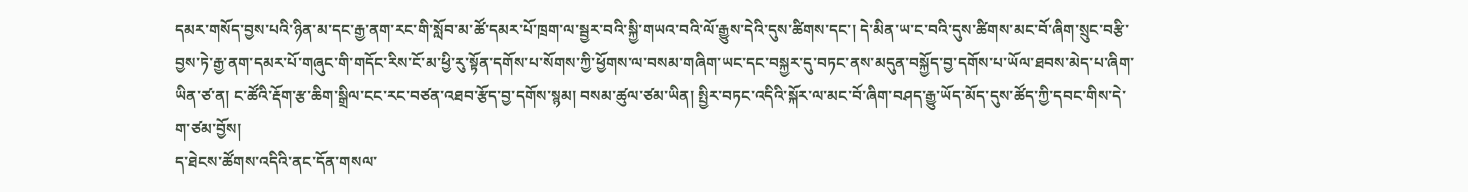དམར་གསོད་བྱས་པའི་ཉིན་མ་དང་རྒྱ་ནག་རང་གི་སློབ་མ་ཚོ་དམར་པོ་ཁྲག་ལ་སྦྱར་བའི་སྐྱི་གཡའ་བའི་ལོ་རྒྱུས་དེའི་དུས་ཚིགས་དང་། དེ་མིན་ཡ་ང་བའི་དུས་ཚིགས་མང་བོ་ཞིག་སྲུང་བརྩི་བྱས་ཏེ་རྒྱ་ནག་དམར་པོ་གཞུང་གི་གདོང་རིས་ངོ་མ་ཕྱི་རུ་སྟོན་དགོས་པ་སོགས་ཀྱི་ཕྱོགས་ལ་བསམ་གཞིག་ཡང་དང་བསྐྱར་དུ་བཏང་ནས་མདུན་བསྐྱོད་བྱ་དགོས་པ་ཡོལ་ཐབས་མེད་པ་ཞིག་ཡིན་ཙ་ན། ང་ཚོའི་རྡོག་རྩ་ཆིག་སྒྲིལ་ངང་རང་བཙན་འཐབ་རྩོད་བྱ་དགོས་སྙམ། བསམ་ཚུལ་ཙམ་ཡིན། སྤྱིར་བཏང་འདིའི་སྐོར་ལ་མང་བོ་ཞིག་བཤད་རྒྱུ་ཡོད་མོད་དུས་ཚོད་ཀྱི་དབང་གིས་དེ་ག་ཙམ་བྱོས།
ད་ཐེངས་ཚོགས་འདིའི་ནང་དོན་གསལ་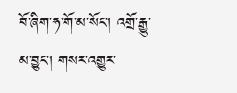བོ་ཞིག་ཧ་གོ་མ་སོང་། འགྲོ་རྒྱུ་མ་བྱུང་། གསར་འགྱུར་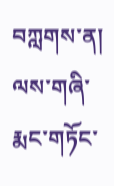བཀླགས་ན། ལས་གཞི་རྨང་གཏོང་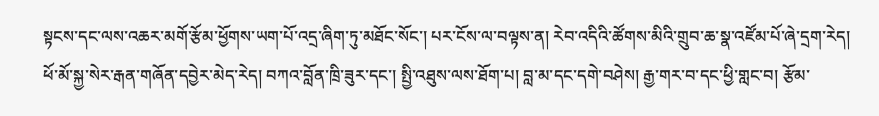སྟངས་དང་ལས་འཆར་མགོ་རྩོམ་ཕྱོགས་ཡག་པོ་འདྲ་ཞིག་ཏུ་མཐོང་སོང་། པར་ངོས་ལ་བལྟས་ན། རེབ་འདིའི་ཚོགས་མིའི་གྲུབ་ཆ་སྣ་འཛོམ་པོ་ཞེ་དྲག་རེད། ཕོ་མོ་སྐྱ་སེར་རྒན་གཞོན་དབྱེར་མེད་རེད། བཀའ་བློན་ཁྲི་ཟུར་དང་། སྤྱི་འཐུས་ལས་ཐོག་པ། བླ་མ་དང་དགེ་བཤེས། རྒྱ་གར་བ་དང་ཕྱི་གླང་བ། རྩོམ་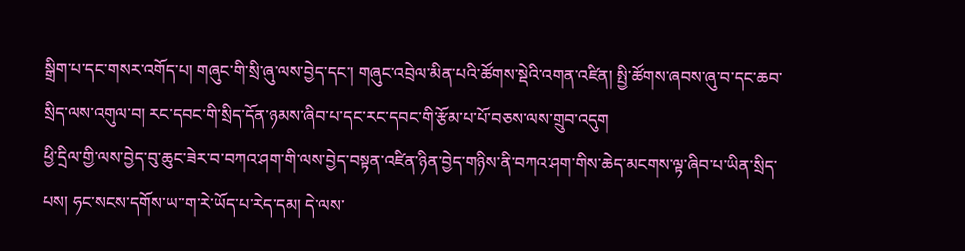སྒྲིག་པ་དང་གསར་འགོད་པ། གཞུང་གི་སྲི་ཞུ་ལས་བྱེད་དང་། གཞུང་འབྲེལ་མིན་པའི་ཚོགས་སྡེའི་འགན་འཛིན། སྤྱི་ཚོགས་ཞབས་ཞུ་བ་དང་ཆབ་སྲིད་ལས་འགུལ་བ། རང་དབང་གི་སྲིད་དོན་ཉམས་ཞིབ་པ་དང་རང་དབང་གི་རྩོམ་པ་པོ་བཅས་ལས་གྲུབ་འདུག
ཕྱི་དྲིལ་གྱི་ལས་བྱེད་བུ་ཆུང་ཟེར་བ་བཀའ་ཤག་གི་ལས་བྱེད་བསྟན་འཛིན་ཉིན་བྱེད་གཉིས་ནི་བཀའ་ཤག་གིས་ཆེད་མངགས་ལྟ་ཞིབ་པ་ཡིན་སྲིད་པས། ཧང་སངས་དགོས་ཡ་་ག་རེ་ཡོད་པ་རེད་དམ། དེ་ལས་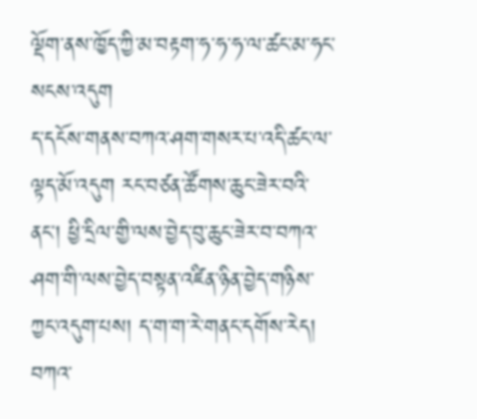ལྡོག་ནས་ཁྱོད་ཀྱི་མ་བརྟག་ཧ་ཧ་ཧ་ལ་ཚང་མ་ཧང་སངས་འདུག
ད་དངོས་གནས་བཀའ་ཤག་གསར་པ་འདི་ཚང་ལ་ལྟད་མོ་འདུག རང་བཙན་ཚོགས་ཆུང་ཟེར་བའི་ནང། ཕྱི་དྲིལ་གྱི་ལས་བྱེད་བུ་ཆུང་ཟེར་བ་བཀའ་ཤག་གི་ལས་བྱེད་བསྟན་འཛིན་ཉིན་བྱེད་གཉིས་ཀྱང་འདུག་པས། ད་ག་ག་རེ་གནང་དགོས་རེད། བཀའ་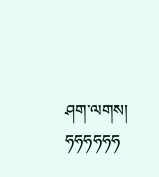ཤག་ལགས། ཧཧཧཧཧཧ